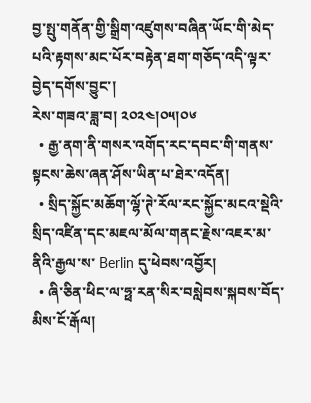བྱ་སྤུ་གནོན་གྱི་སྒྲིག་འཛུགས་བཞིན་ཡོང་གི་མེད་པའི་རྟགས་མང་པོར་བརྟེན་ཐག་གཅོད་འདི་ལྟར་བྱེད་དགོས་བྱུང་།
རེས་གཟའ་ཟླ་བ། ༢༠༢༤།༠༥།༠༦
  • རྒྱ་ནག་ནི་གསར་འགོད་རང་དབང་གི་གནས་སྟངས་ཆེས་ཞན་ཤོས་ཡིན་པ་ཐེར་འདོན།
  • སྲིད་སྐྱོང་མཆོག་ལྷོ་ཊེ་རོལ་རང་སྐྱོང་མངའ་སྡེའི་སྲིད་འཛིན་དང་མཇལ་མོལ་གནང་རྗེས་འཇར་མ་ནིའི་རྒྱལ་ས་ Berlin དུ་ཕེབས་འབྱོར།
  • ཞི་ཅིན་ཕིང་ལ་ཧྥ་རན་སིར་བསླེབས་སྐབས་བོད་མིས་ངོ་རྒོལ།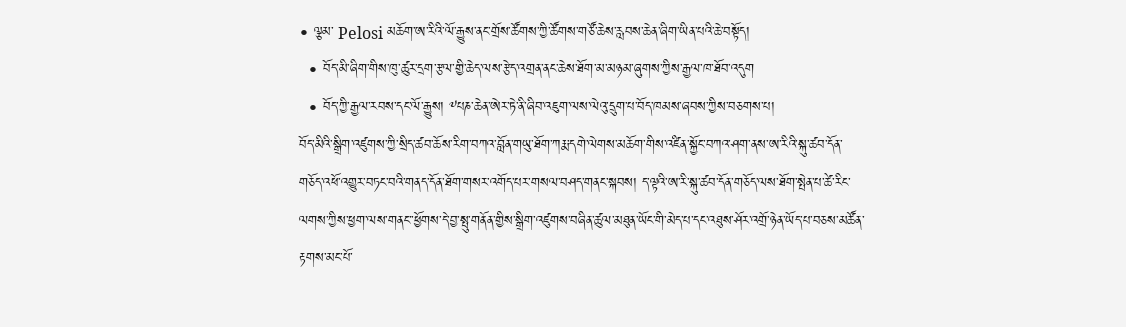• ལྕམ་ Pelosi མཆོག་ཨ་རིའི་ལོ་རྒྱུས་ནང་གྲོས་ཚོགས་ཀྱི་ཚོགས་གཙོ་ཆེས་རླབས་ཆེན་ཞིག་ཡིན་པའི་ཆེ་བསྟོད།
  • བོད་མི་ཞིག་གིས་ཁུ་ཚུར་དྲག་རྩལ་གྱི་ཆེད་ལས་རྩེད་འགྲན་ནང་ཆེས་ཐོག་མ་མཉམ་ཞུགས་ཀྱིས་རྒྱལ་ཁ་ཐོབ་འདུག
  • བོད་ཀྱི་རྒྱལ་རབས་དང་ལོ་རྒྱུས། ༸པཎ་ཆེན་ཨེར་ཏེ་ནི་ཞིབ་འཇུག་ལས་ལེའུ་དྲུག་པ་བོད་ཁམས་ཞབས་ཀྱིས་བཅགས་པ།
བོད་མིའི་སྒྲིག་འཛུགས་ཀྱི་སྲིད་ཚབ་ཆོས་རིག་བཀའ་བློན་གཡུ་ཐོག་ཀརྨ་དགེ་ལེགས་མཆོག་གིས་འཛིན་སྐྱོང་བཀའ་ཤག་ནས་ཨ་རིའི་སྐུ་ཚབ་དོན་གཅོད་འཕོ་འགྱུར་བཏང་བའི་གནད་དོན་ཐོག་གསར་འགོད་པར་གསལ་བཤད་གནང་སྐབས། ད་ལྟའི་ཨ་རི་སྐུ་ཚབ་དོན་གཅོད་ལས་ཐོག་སྤེན་པ་ཚེ་རིང་ལགས་ཀྱིས་ཕྱག་ལས་གནང་་ཕྱོགས་དེ་བྱ་སྤུ་གནོན་གྱིས་སྒྲིག་འཛུགས་བཞིན་ཚུལ་མཐུན་ཡོང་གི་མེད་པ་དང་འཐུས་ཤོར་འགྲོ་ཉེན་ཡོད་པ་བཅས་མཚོན་རྟགས་མང་པོ་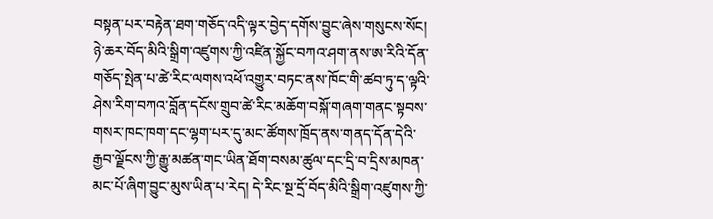བསྟན་པར་བརྟེན་ཐག་གཅོད་འདི་ལྟར་བྱེད་དགོས་བྱུང་ཞེས་གསུངས་སོང།
ཉེ་ཆར་བོད་མིའི་སྒྲིག་འཛུགས་ཀྱི་འཛིན་སྐྱོང་བཀའ་ཤག་ནས་ཨ་རིའི་དོན་གཅོད་སྤེན་པ་ཚེ་རིང་ལགས་འཕོ་འགྱུར་བཏང་ནས་ཁོང་གི་ཚབ་ཏུ་ད་ལྟའི་ཤེས་རིག་བཀའ་བློན་དངོས་གྲུབ་ཚེ་རིང་མཆོག་བསྐོ་གཞག་གནང་སྟབས་གསར་ཁང་ཁག་དང་ལྷག་པར་དུ་མང་ཚོགས་ཁྲོད་ནས་གནད་དོན་དེའི་རྒྱབ་ལྗོངས་ཀྱི་རྒྱུ་མཚན་གང་ཡིན་ཐོག་བསམ་ཚུལ་དང་དྲི་བ་དྲིས་མཁན་མང་པོ་ཞིག་བྱུང་མུས་ཡིན་པ་རེད། དེ་རིང་སྔ་དྲོ་བོད་མིའི་སྒྲིག་འཛུགས་ཀྱི་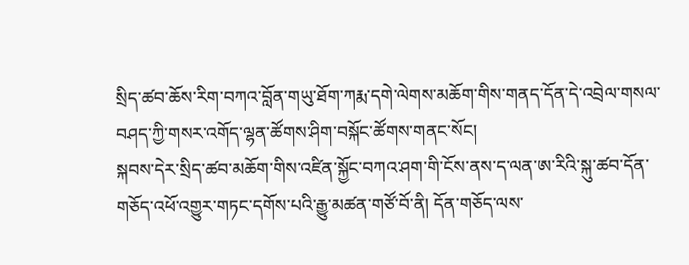སྲིད་ཚབ་ཆོས་རིག་བཀའ་བློན་གཡུ་ཐོག་ཀརྨ་དགེ་ལེགས་མཆོག་གིས་གནད་དོན་དེ་འབྲེལ་གསལ་བཤད་ཀྱི་གསར་འགོད་ལྷན་ཚོགས་ཤིག་བསྐོང་ཚོགས་གནང་སོང།
སྐབས་དེར་སྲིད་ཚབ་མཆོག་གིས་འཛིན་སྐྱོང་བཀའ་ཤག་གི་ངོས་ནས་ད་ལན་ཨ་རིའི་སྐུ་ཚབ་དོན་གཅོད་འཕོ་འགྱུར་གཏང་དགོས་པའི་རྒྱུ་མཚན་གཙོ་བོ་ནི། དོན་གཅོད་ལས་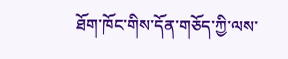ཐོག་ཁོང་གིས་དོན་གཅོད་ཀྱི་ལས་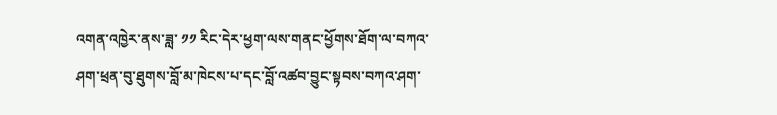འགན་འཁྱེར་ནས་ཟླ་ ༡༡ རིང་དེར་ཕྱག་ལས་གནང་ཕྱོགས་ཐོག་ལ་བཀའ་ཤག་ཕྲན་བུ་ཐུགས་བློ་མ་ཁེངས་པ་དང་བློ་འཚབ་བྱུང་སྟབས་བཀའ་ཤག་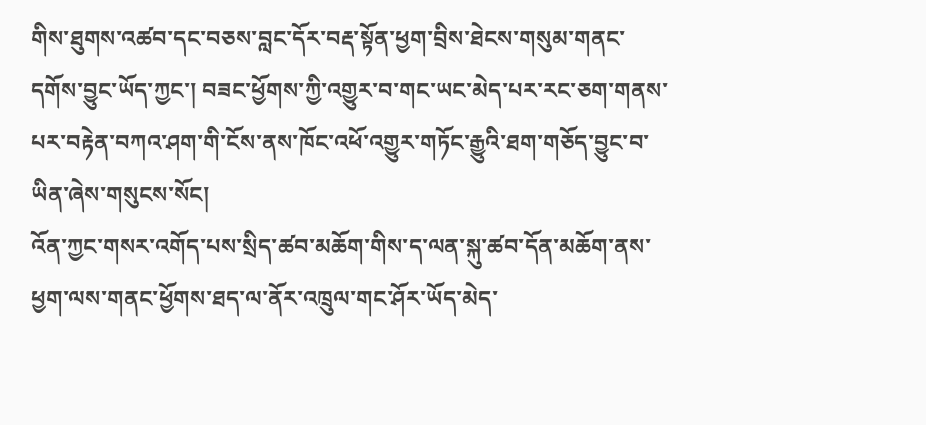གིས་ཐུགས་འཚབ་དང་བཅས་བླང་དོར་བརྡ་སྟོན་ཕྱག་བྲིས་ཐེངས་གསུམ་གནང་དགོས་བྱུང་ཡོད་ཀྱང་། བཟང་ཕྱོགས་ཀྱི་འགྱུར་བ་གང་ཡང་མེད་པར་རང་ཅག་གནས་པར་བརྟེན་བཀའ་ཤག་གི་ངོས་ནས་ཁོང་འཕོ་འགྱུར་གཏོང་རྒྱུའི་ཐག་གཅོད་བྱུང་བ་ཡིན་ཞེས་གསུངས་སོང།
འོན་ཀྱང་གསར་འགོད་པས་སྲིད་ཚབ་མཆོག་གིས་ད་ལན་སྐུ་ཚབ་དོན་མཆོག་ནས་ཕྱག་ལས་གནང་ཕྱོགས་ཐད་ལ་ནོར་འཁྲུལ་གང་ཤོར་ཡོད་མེད་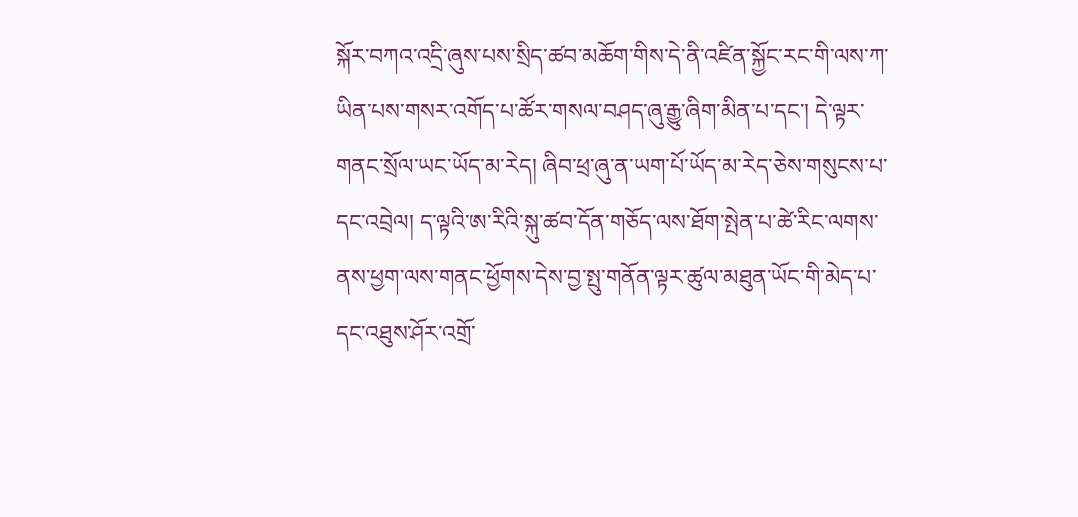སྐོར་བཀའ་འདྲི་ཞུས་པས་སྲིད་ཚབ་མཆོག་གིས་དེ་ནི་འཛིན་སྐྱོང་རང་གི་ལས་ཀ་ཡིན་པས་གསར་འགོད་པ་ཚོར་གསལ་བཤད་ཞུ་རྒྱུ་ཞིག་མིན་པ་དང་། དེ་ལྟར་གནང་སྲོལ་ཡང་ཡོད་མ་རེད། ཞིབ་ཕྲ་ཞུ་ན་ཡག་པོ་ཡོད་མ་རེད་ཅེས་གསུངས་པ་དང་འབྲེལ། ད་ལྟའི་ཨ་རིའི་སྐུ་ཚབ་དོན་གཅོད་ལས་ཐོག་སྤེན་པ་ཚེ་རིང་ལགས་ནས་ཕྱག་ལས་གནང་ཕྱོགས་དེས་བྱ་སྤུ་གནོན་ལྟར་ཚུལ་མཐུན་ཡོང་གི་མེད་པ་དང་འཐུས་ཤོར་འགྲོ་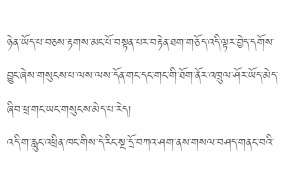ཉེན་ཡོད་པ་བཅས་རྟགས་མང་པོ་བསྟན་པར་བརྟེན་ཐག་གཅོད་འདི་ལྟར་བྱེད་དགོས་བྱུང་ཞེས་གསུངས་པ་ལས་ལས་དོན་གང་དང་གང་གི་ཐོག་ནོར་འཁྲུལ་ཤོར་ཡོད་མེད་ཞིབ་ཕྲ་གང་ཡང་གསུངས་མེད་པ་རེད།
འདི་ག་རླུང་འཕྲིན་ཁང་གིས་དེ་རིང་སྔ་དྲོ་བཀའ་ཤག་ནས་གསལ་བཤད་གནང་བའི་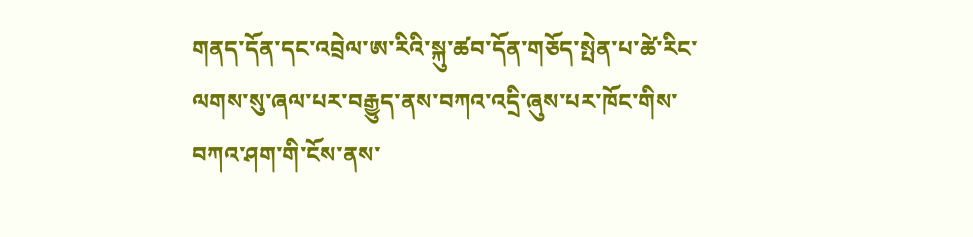གནད་དོན་དང་འབྲེལ་ཨ་རིའི་སྐུ་ཚབ་དོན་གཅོད་སྤེན་པ་ཚེ་རིང་ལགས་སུ་ཞལ་པར་བརྒྱུད་ནས་བཀའ་འདྲི་ཞུས་པར་ཁོང་གིས་བཀའ་ཤག་གི་ངོས་ནས་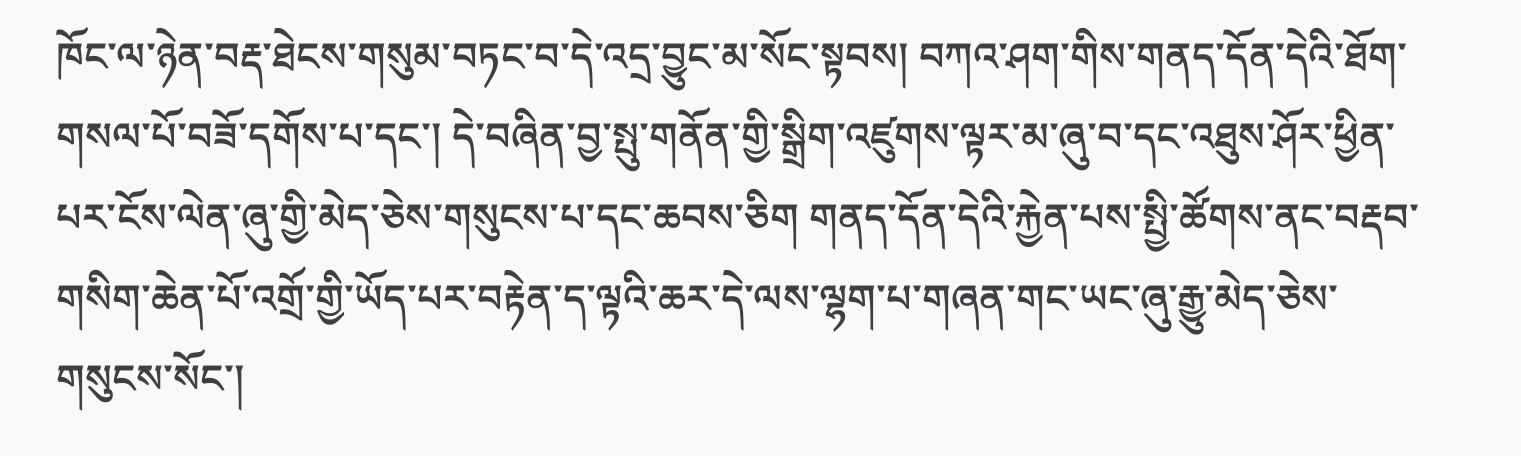ཁོང་ལ་ཉེན་བརྡ་ཐེངས་གསུམ་བཏང་བ་དེ་འདྲ་བྱུང་མ་སོང་སྟབས། བཀའ་ཤག་གིས་གནད་དོན་དེའི་ཐོག་གསལ་པོ་བཟོ་དགོས་པ་དང་། དེ་བཞིན་བྱ་སྤུ་གནོན་གྱི་སྒྲིག་འཛུགས་ལྟར་མ་ཞུ་བ་དང་འཐུས་ཤོར་ཕྱིན་པར་ངོས་ལེན་ཞུ་གྱི་མེད་ཅེས་གསུངས་པ་དང་ཆབས་ཅིག གནད་དོན་དེའི་རྐྱེན་པས་སྤྱི་ཚོགས་ནང་བརྡབ་གསིག་ཆེན་པོ་འགྲོ་གྱི་ཡོད་པར་བརྟེན་ད་ལྟའི་ཆར་དེ་ལས་ལྷག་པ་གཞན་གང་ཡང་ཞུ་རྒྱུ་མེད་ཅེས་གསུངས་སོང་།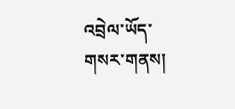འབྲེལ་ཡོད་གསར་གནས།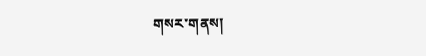གསར་གནས།